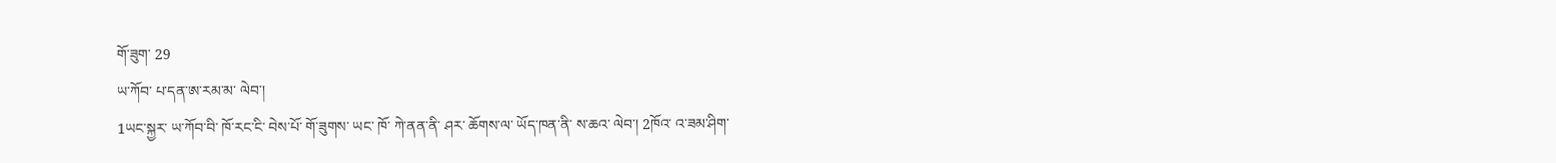གོ་ཟུག་ 29
ཡ་ཀོབ་ པ་དན་ཨ་རམ་མ་ ལེབ་།
1ཡང་སྐྱར་ ཡ་ཀོབ་བི་ ཁོ་རང་ངི་ བེས་པོ་ གོ་ཟུགས་ ཡང་ ཁོ་ ཀེ་ནན་ནི་ ཤར་ ཆོགས་ལ་ ཡོད་ཁན་ནི་ ས་ཆའ་ ལེབ་། 2ཁོའ་ འ་ཟམ་ཤིག་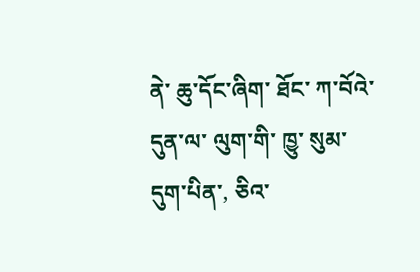ནེ་ ཆུ་དོང་ཞིག་ ཐོང་ ཀ་བོའེ་ དུན་ལ་ ལུག་གི་ ཁྱུ་ སུམ་ དུག་པིན་, ཅིའ་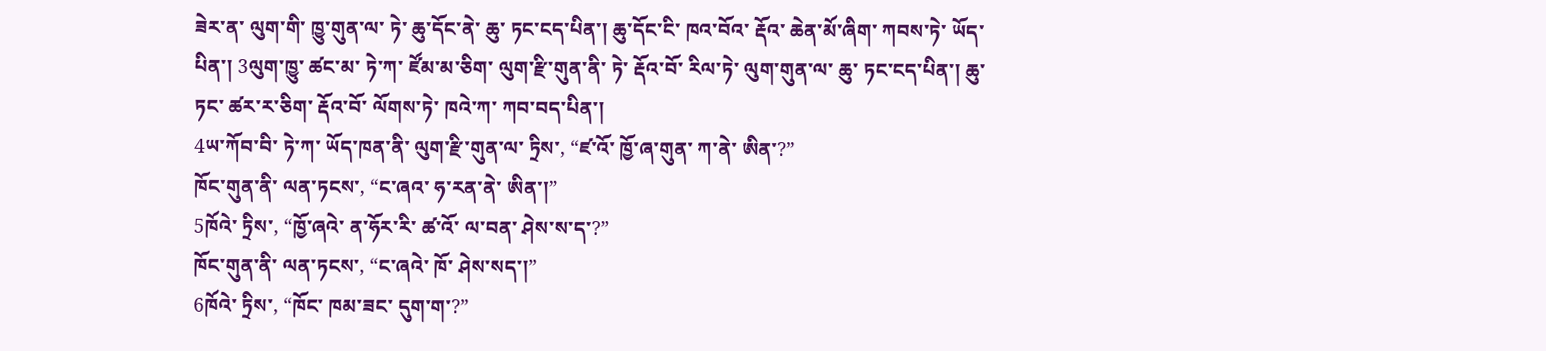ཟེར་ན་ ལུག་གི་ ཁྱུ་གུན་ལ་ ཏེ་ ཆུ་དོང་ནེ་ ཆུ་ ཏང་ངད་པིན་། ཆུ་དོང་ངི་ ཁའ་བོའ་ རྡོའ་ ཆེན་མོ་ཞིག་ ཀབས་ཏེ་ ཡོད་པིན་། 3ལུག་ཁྱུ་ ཚང་མ་ ཏེ་ཀ་ ཛོམ་མ་ཅིག་ ལུག་རྫི་གུན་ནི་ ཏེ་ རྡོའ་བོ་ རིལ་ཏེ་ ལུག་གུན་ལ་ ཆུ་ ཏང་ངད་པིན་། ཆུ་ ཏང་ ཚར་ར་ཅིག་ རྡོའ་བོ་ ལོགས་ཏེ་ ཁའེ་ཀ་ ཀབ་བད་པིན་།
4ཡ་ཀོབ་བི་ ཏེ་ཀ་ ཡོད་ཁན་ནི་ ལུག་རྫི་གུན་ལ་ ཏྲིས་, “ཛ་འོ་ ཁྱོ་ཞ་གུན་ ཀ་ནེ་ ཨིན་?”
ཁོང་གུན་ནི་ ལན་ཏངས་, “ང་ཞའ་ ཧ་རན་ནེ་ ཨིན་།”
5ཁོའེ་ ཏྲིས་, “ཁྱོ་ཞའེ་ ན་ཧོར་རི་ ཚ་འོ་ ལ་བན་ ཤེས་ས་ད་?”
ཁོང་གུན་ནི་ ལན་ཏངས་, “ང་ཞའེ་ ཁོ་ ཤེས་སད་།”
6ཁོའེ་ ཏྲིས་, “ཁོང་ ཁམ་ཟང་ དུག་ག་?”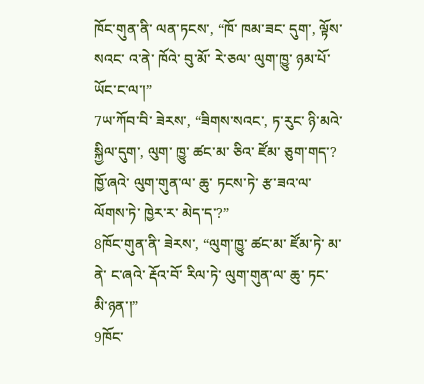ཁོང་གུན་ནི་ ལན་ཏངས་, “ཁོ་ ཁམ་ཟང་ དུག་, ལྟོས་སའང་ འ་ནེ་ ཁོའེ་ བུ་མོ་ རེ་ཅལ་ ལུག་ཁྱུ་ ཉམ་པོ་ ཡོང་ང་ལ་།”
7ཡ་ཀོབ་བི་ ཟེརས་, “ཟིགས་སའང་, ཏ་རུང་ ཉི་མའེ་ སྐྱིལ་དུག་, ལུག་ ཁྱུ་ ཚང་མ་ ཅིའ་ ཛོམ་ ཅུག་གད་? ཁྱོ་ཞའེ་ ལུག་གུན་ལ་ ཆུ་ ཏངས་ཏེ་ རྩ་ཟའ་ལ་ ལོགས་ཏེ་ ཁྱེར་ར་ མེད་ད་?”
8ཁོང་གུན་ནི་ ཟེརས་, “ལུག་ཁྱུ་ ཚང་མ་ ཛོམ་ཏེ་ མ་ནེ་ ང་ཞའེ་ རྡོའ་བོ་ རིལ་ཏེ་ ལུག་གུན་ལ་ ཆུ་ ཏང་ མི་ཉན་།”
9ཁོང་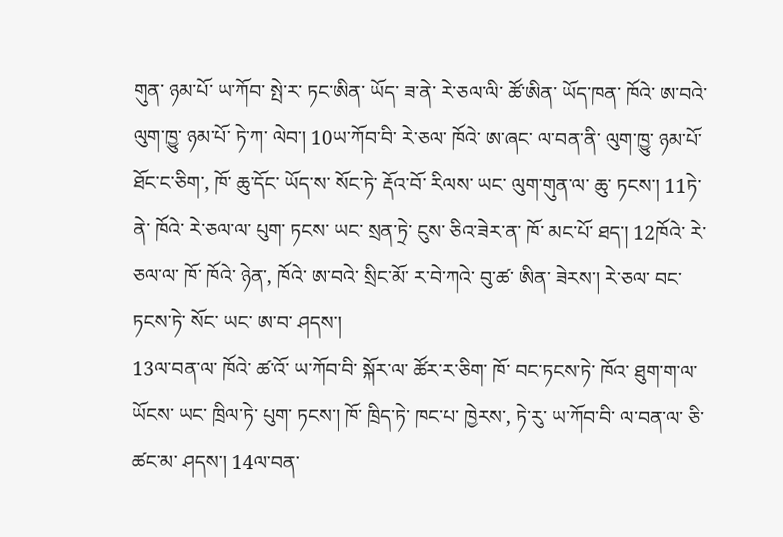གུན་ ཉམ་པོ་ ཡ་ཀོབ་ སྤེ་ར་ ཏང་ཨིན་ ཡོད་ ཟ་ནེ་ རེ་ཅལ་ལི་ ཚོ་ཨིན་ ཡོད་ཁན་ ཁོའེ་ ཨ་བའེ་ ལུག་ཁྱུ་ ཉམ་པོ་ ཏེ་ཀ་ ལེབ་། 10ཡ་ཀོབ་བི་ རེ་ཅལ་ ཁོའེ་ ཨ་ཞང་ ལ་བན་ནི་ ལུག་ཁྱུ་ ཉམ་པོ་ ཐོང་ང་ཅིག་, ཁོ་ ཆུ་དོང་ ཡོད་ས་ སོང་ཏེ་ རྡོའ་བོ་ རིལས་ ཡང་ ལུག་གུན་ལ་ ཆུ་ ཏངས་། 11ཏེ་ནེ་ ཁོའེ་ རེ་ཅལ་ལ་ པུག་ ཏངས་ ཡང་ སྲན་ཏྲེ་ ངུས་ ཅིའ་ཟེར་ན་ ཁོ་ མང་པོ་ ཐད་། 12ཁོའེ་ རེ་ཅལ་ལ་ ཁོ་ ཁོའེ་ ཉེན་, ཁོའེ་ ཨ་བའེ་ སྲིང་མོ་ ར་བེ་ཀའེ་ བུ་ཚ་ ཨིན་ ཟེརས་། རེ་ཅལ་ བང་ཏངས་ཏེ་ སོང་ ཡང་ ཨ་བ་ ཤདས་།
13ལ་བན་ལ་ ཁོའེ་ ཚ་འོ་ ཡ་ཀོབ་བི་ སྐོར་ལ་ ཚོར་ར་ཅིག་ ཁོ་ བང་ཏངས་ཏེ་ ཁོའ་ ཐུག་ག་ལ་ ཡོངས་ ཡང་ ཁྲིལ་ཏེ་ པུག་ ཏངས་། ཁོ་ ཁྲིད་ཏེ་ ཁང་པ་ ཁྱེརས་, ཏེ་རུ་ ཡ་ཀོབ་བི་ ལ་བན་ལ་ ཅི་ཚང་མ་ ཤདས་། 14ལ་བན་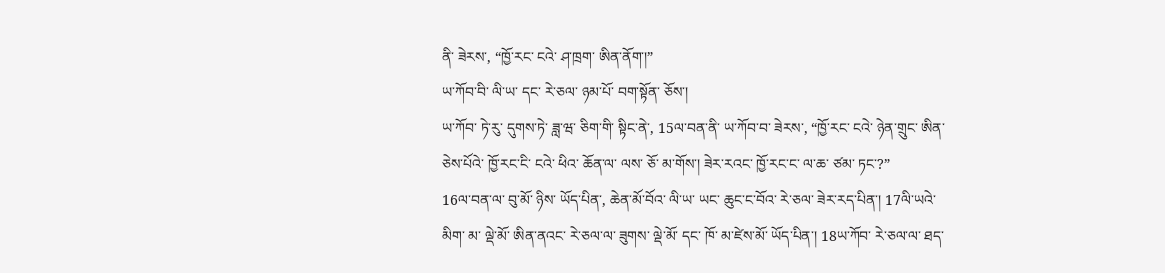ནི་ ཟེརས་, “ཁྱོ་རང་ ངའེ་ ཤ་ཁྲག་ ཨིན་ནོག་།”
ཡ་ཀོབ་བི་ ལི་ཡ་ དང་ རེ་ཅལ་ ཉམ་པོ་ བག་སྟོན་ ཅོས་།
ཡ་ཀོབ་ ཏེ་རུ་ དུགས་ཏེ་ ཟླ་ཝ་ ཅིག་གི་ སྟིང་ནེ་, 15ལ་བན་ནི་ ཡ་ཀོབ་བ་ ཟེརས་, “ཁྱོ་རང་ ངའེ་ ཉེན་གྲུང་ ཨིན་ཅེས་པོའེ་ ཁྱོ་རང་ངི་ ངའེ་ ཕིའ་ ཆོན་ལ་ ལས་ ཅོ་ མ་གོས་། ཟེར་རའང་ ཁྱོ་རང་ང་ ལ་ཆ་ ཙམ་ ཏང་?”
16ལ་བན་ལ་ བུ་མོ་ ཉིས་ ཡོད་པིན་, ཆེན་མོ་བོའ་ ལི་ཡ་ ཡང་ ཆུང་ང་བོའ་ རེ་ཅལ་ ཟེར་རད་པིན་། 17ལི་ཡའེ་ མིག་ མ་ ལྡེ་མོ་ ཨིན་ནའང་ རེ་ཅལ་ལ་ ཟུགས་ ལྡེ་མོ་ དང་ ཁོ་ མ་ཛེས་མོ་ ཡོད་པིན་། 18ཡ་ཀོབ་ རེ་ཅལ་ལ་ ཐད་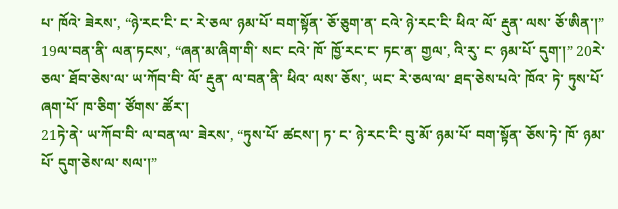པ་ ཁོའེ་ ཟེརས་, “ཉེ་རང་ངི་ ང་ རེ་ཅལ་ ཉམ་པོ་ བག་སྟོན་ ཅོ་ཅུག་ན་ ངའེ་ ཉེ་རང་ངི་ ཕིའ་ ལོ་ རྡུན་ ལས་ ཅོ་ཨིན་།”
19ལ་བན་ནི་ ལན་ཏངས་, “ཞན་མ་ཞིག་གི་ སང་ ངའེ་ ཁོ་ ཁྱོ་རང་ང་ ཏང་ན་ གྱལ་, འི་རུ་ ང་ ཉམ་པོ་ དུག་།” 20རེ་ཅལ་ ཐོབ་ཅེས་ལ་ ཡ་ཀོབ་བི་ ལོ་ རྡུན་ ལ་བན་ནི་ ཕིའ་ ལས་ ཅོས་, ཡང་ རེ་ཅལ་ལ་ ཐད་ཅེས་པའེ་ ཁོའ་ ཏེ་ ཏུས་པོ་ ཞག་པོ་ ཁ་ཅིག་ ཙོགས་ ཚོར་།
21ཏེ་ནེ་ ཡ་ཀོབ་བི་ ལ་བན་ལ་ ཟེརས་, “ཏུས་པོ་ ཚངས་། ཏ་ ང་ ཉེ་རང་ངི་ བུ་མོ་ ཉམ་པོ་ བག་སྟོན་ ཅོས་ཏེ་ ཁོ་ ཉམ་པོ་ དུག་ཅེས་ལ་ སལ་།”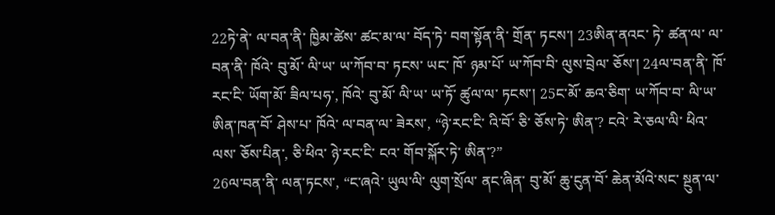22ཏེ་ནེ་ ལ་བན་ནི་ ཁྱིམ་ཚེས་ ཚང་མ་ལ་ བོད་ཏེ་ བག་སྟོན་ནི་ གྲོན་ ཏངས་། 23ཨིན་ནའང་ ཏེ་ ཚན་ལ་ ལ་བན་ནི་ ཁོའེ་ བུ་མོ་ ལི་ཡ་ ཡ་ཀོབ་བ་ ཏངས་ ཡང་ ཁོ་ ཉམ་པོ་ ཡ་ཀོབ་བི་ ལུས་བྲེལ་ ཅོས་། 24ལ་བན་ནི་ ཁོ་རང་ངི་ ཡོག་མོ་ ཟིལ་པཧ་, ཁོའེ་ བུ་མོ་ ལི་ཡ་ ཡ་ཏོ་ ཚུལ་ལ་ ཏངས་། 25ང་མོ་ ཆའ་ཅིག་ ཡ་ཀོབ་བ་ ལི་ཡ་ ཨིན་ཁན་བོ་ ཤེས་པ་ ཁོའེ་ ལ་བན་ལ་ ཟེརས་, “ཉེ་རང་ངི་ འི་བོ་ ཅི་ ཅོས་ཏེ་ ཨིན་? ངའེ་ རེ་ཅལ་ལི་ ཕིའ་ ལས་ ཅོས་པིན་, ཅི་ཕིའ་ ཉེ་རང་ངི་ ངའ་ གོབ་སྐོར་ཏེ་ ཨིན་?”
26ལ་བན་ནི་ ལན་ཏངས་, “ང་ཞའེ་ ཡུལ་ལི་ ལུག་སྲོལ་ ནང་ཞིན་ བུ་མོ་ ཆུ་ངུན་བོ་ ཆེན་མོའེ་སང་ སྔུན་ལ་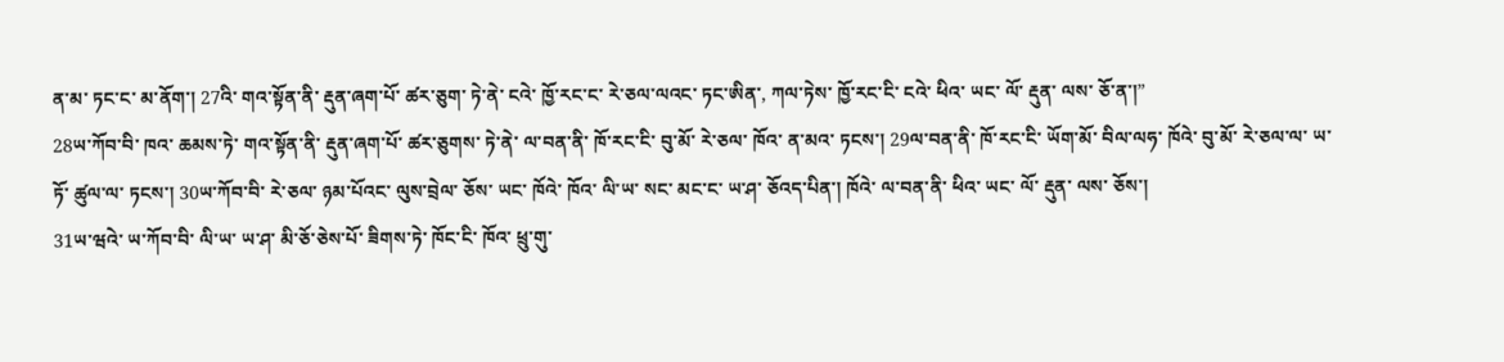ན་མ་ ཏང་ང་ མ་ནོག་། 27འི་ གའ་སྟོན་ནི་ རྡུན་ཞག་པོ་ ཚར་ཅུག་ ཏེ་ནེ་ ངའེ་ ཁྱོ་རང་ང་ རེ་ཅལ་ལའང་ ཏང་ཨིན་, ཀལ་ཏེས་ ཁྱོ་རང་ངི་ ངའེ་ ཕིའ་ ཡང་ ལོ་ རྡུན་ ལས་ ཅོ་ན་།”
28ཡ་ཀོབ་བི་ ཁའ་ ཆམས་ཏེ་ གའ་སྟོན་ནི་ རྡུན་ཞག་པོ་ ཚར་ཅུགས་ ཏེ་ནེ་ ལ་བན་ནི་ ཁོ་རང་ངི་ བུ་མོ་ རེ་ཅལ་ ཁོའ་ ན་མའ་ ཏངས་། 29ལ་བན་ནི་ ཁོ་རང་ངི་ ཡོག་མོ་ བིལ་ལཧ་ ཁོའེ་ བུ་མོ་ རེ་ཅལ་ལ་ ཡ་ཏོ་ ཚུལ་ལ་ ཏངས་། 30ཡ་ཀོབ་བི་ རེ་ཅལ་ ཉམ་པོའང་ ལུས་བྲེལ་ ཅོས་ ཡང་ ཁོའེ་ ཁོའ་ ལི་ཡ་ སང་ མང་ང་ ཡ་ཤ་ ཅོའད་པིན་། ཁོའེ་ ལ་བན་ནི་ ཕིའ་ ཡང་ ལོ་ རྡུན་ ལས་ ཅོས་།
31ཡ་ཝའེ་ ཡ་ཀོབ་བི་ ལི་ཡ་ ཡ་ཤ་ མི་ཅོ་ཅེས་པོ་ ཟིགས་ཏེ་ ཁོང་ངི་ ཁོའ་ ཕྲུ་གུ་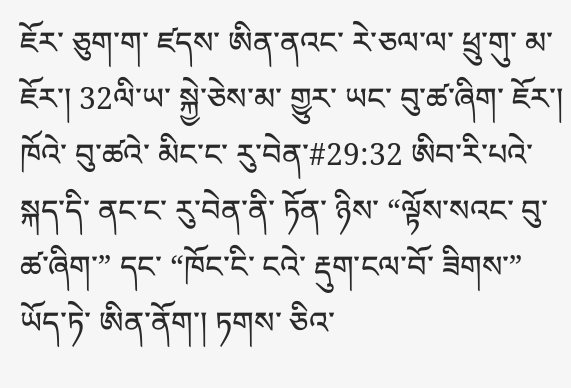ཇོར་ ཅུག་ག་ ཛདས་ ཨིན་ནའང་ རེ་ཅལ་ལ་ ཕྲུ་གུ་ མ་ཇོར་། 32ལི་ཡ་ སྐྱེ་ཅེས་མ་ གྱུར་ ཡང་ བུ་ཚ་ཞིག་ ཇོར་། ཁོའེ་ བུ་ཚའེ་ མིང་ང་ རུ་བེན་#29:32 ཨིབ་རི་པའེ་ སྐད་དི་ ནང་ང་ རུ་བེན་ནི་ ཏོན་ ཉིས་ “ལྟོས་སའང་ བུ་ཚ་ཞིག་” དང་ “ཁོང་ངི་ ངའེ་ རྡུག་ངལ་བོ་ ཟིགས་” ཡོད་ཏེ་ ཨིན་ནོག་། ཏགས་ ཅིའ་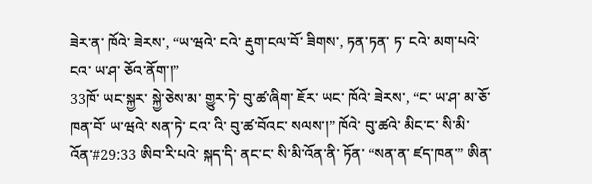ཟེར་ན་ ཁོའེ་ ཟེརས་, “ཡ་ཝའེ་ ངའེ་ རྡུག་ངལ་བོ་ ཟིགས་, ཏན་ཏན་ ཏ་ ངའེ་ མག་པའེ་ ངའ་ ཡ་ཤ་ ཅོའ་ནོག་།”
33ཁོ་ ཡང་སྐྱར་ སྐྱེ་ཅེས་མ་ གྱུར་ཏེ་ བུ་ཚ་ཞིག་ ཇོར་ ཡང་ ཁོའེ་ ཟེརས་, “ང་ ཡ་ཤ་ མ་ཅོ་ཁན་བོ་ ཡ་ཝའེ་ སན་ཏེ་ ངའ་ འི་ བུ་ཚ་བོའང་ སལས་།” ཁོའེ་ བུ་ཚའེ་ མིང་ང་ སི་མི་འོན་#29:33 ཨིབ་རི་པའེ་ སྐད་དི་ ནང་ང་ སི་མི་འོན་ནི་ ཏོན་ “སན་ན་ ཛད་ཁན་” ཨིན་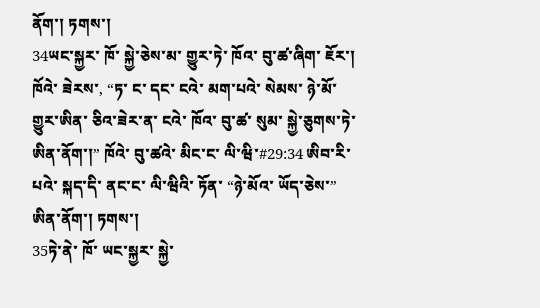ནོག་། ཏགས་།
34ཡང་སྐྱར་ ཁོ་ སྐྱེ་ཅེས་མ་ གྱུར་ཏེ་ ཁོའ་ བུ་ཚ་ཞིག་ ཇོར་། ཁོའེ་ ཟེརས་, “ཏ་ ང་ དང་ ངའེ་ མག་པའེ་ སེམས་ ཉེ་མོ་ གྱུར་ཨིན་ ཅིའ་ཟེར་ན་ ངའེ་ ཁོའ་ བུ་ཚ་ སུམ་ སྐྱེ་ཅུགས་ཏེ་ ཨིན་ནོག་།” ཁོའེ་ བུ་ཚའེ་ མིང་ང་ ལི་ཝི་#29:34 ཨིབ་རི་པའེ་ སྐད་དི་ ནང་ང་ ལི་ཝིའི་ ཏོན་ “ཉེ་མོའ་ ཡོད་ཅེས་” ཨིན་ནོག་། ཏགས་།
35ཏེ་ནེ་ ཁོ་ ཡང་སྐྱར་ སྐྱེ་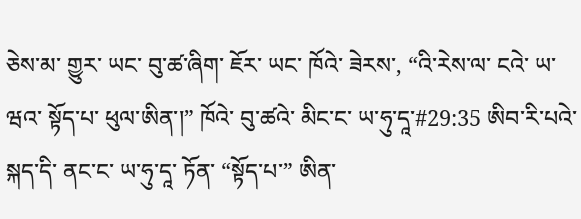ཅེས་མ་ གྱུར་ ཡང་ བུ་ཚ་ཞིག་ ཇོར་ ཡང་ ཁོའེ་ ཟེརས་, “འི་རེས་ལ་ ངའེ་ ཡ་ཝའ་ སྟོད་པ་ ཕུལ་ཨིན་།” ཁོའེ་ བུ་ཚའེ་ མིང་ང་ ཡ་ཧུ་དཱ་#29:35 ཨིབ་རི་པའེ་ སྐད་དི་ ནང་ང་ ཡ་ཧུ་དཱ་ ཏོན་ “སྟོད་པ་” ཨིན་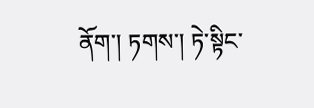ནོག་། ཏགས་། ཏེ་སྟིང་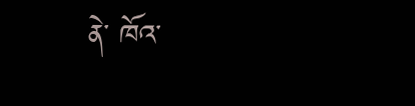ནེ་ ཁོའ་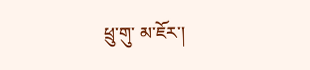ཕྲུ་གུ་ མ་ཇོར་།